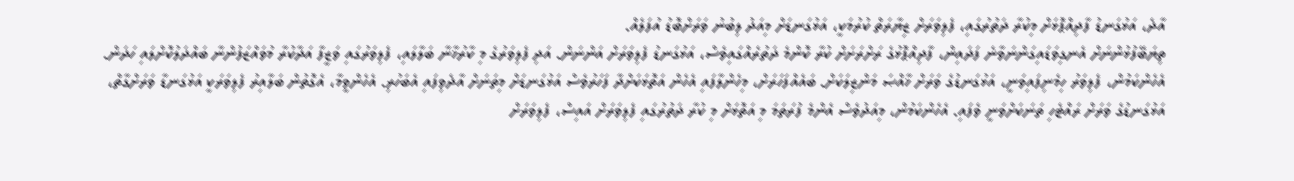އާދެ، އަޅުގަނޑު ފާދިއްޕޮޅަށް މިކުރާ ދަތުރުގައި، ފެލިވަރަށް ޒިޔާރަތް ކުރުމަކީ، އަޅުގަނޑަށް މިއަދު ލިބުނު ވަރަށްބޮޑު އުފަލެއް.
ތިޔަބޭފުޅުންނަށް އެނގިވަޑައިގަންނަވާނެ ފަދައިން، ފާދިއްޕޮޅުގެ ރަށްރަށަށް ކުރާ ކޮންމެ ދަތުރެއްގައިވެސް، އަޅުގަނޑު ފެލިވަރަށް އަންނަން. އަދި ފެލިވަރުގެ މި ކާރުޚާނާ ބަލާލައި، ފެލިވަރުގައި ވަޒީފާ އަދާކުރާ މުވައްޒަފުންނާ ބައްދަލުކޮށްލައި ހަދަން. އެހެންކަމުން، ފެލިވަރު ހިމެނިފައިވަނީ، އަޅުގަނޑުގެ ވަރަށް ޚާއްޞަ މަންޒިލަކަށް. ބައެއްފަހަރަށް، މިހެންލާފައި އެހެން އަތޮޅަކަށްދާ ފަހަރުވެސް އަޅުގަނޑަށް މިތަނަށް އާދެވިފައި އެބަހުރި. އެހެންވީމާ، އެގޮތުން ބަލާއިރު ފެލިވަރަކީ އަޅުގަނޑާ ވަރަށްގާތް، އަޅުގަނޑުގެ ވަރަށް ރައްޓެހި ތަނަކަށްވަނީ ވެފައި. އެހެންކަމުން، މިއަދުވެސް އެންމެ ފުރަތަމަ މި އަތޮޅަށް މި ކުރާ ދަތުރުގައި ފެލިވަރަށް އައިސް، ފެލިވަރަށް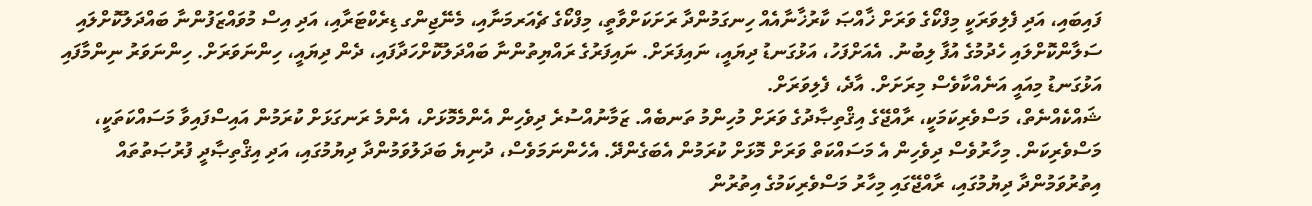ފައިބައި، އަދި ފެލިވަރަކީ މިފްކޯގެ ވަރަށް ޚާއްޞަ ކާރުޚާނާއެއް ހިނގަމުންދާ ރަށަކަށްވާތީ، މިފްކޯގެ ޗެއަރމަނާއި، މެނޭޖިންގ ޑިރެކްޓަރާއި، އަދި އިސް މުވައްޒަފުންނާ ބައްދަލުކޮށްލައި ސަލާންކޮށްލައި ހެދުމުގެ އުފާ ލިބުނު. އެއަށްފަހު، އަޅުގަނޑު ދިޔައީ، ނައިފަރަށް. ނައިފަރުގެ ރައްޔިތުންނާ ބައްދަލުކޮށްހަދާފައި، ދެން ދިޔައީ، ހިންނަވަރަށް. ހިންނަވަރު ނިންމާފައި އަޅުގަނޑު މިއައީ އަނެއްކާވެސް މިރަށަށް. އާދެ، ފެލިވަރަށް.
ޝައްކެއްނެތް، މަސްވެރިކަމަކީ، ރާއްޖޭގެ އިޤްތިޞާދުގެ ވަރަށް މުހިންމު ތަނބެއް. ޒަމާނުއްސުރެ ދިވެހިން އެންމެމޮޅަށް، އެންމެ ރަނގަޅަށް ކުރަމުން އައިސްފައިވާ މަސައްކަތަކީ، މަސްވެރިކަން. މިހާރުވެސް ދިވެހިން އެ މަސައްކަތް ވަރަށް މޮޅަށް ކުރަމުން އެބަގެންދޭ. އެހެންނަމަވެސް، ދުނިޔެ ބަދަލުވަމުންދާ ދިޔުމުގައި، އަދި އިޤްތިޞާދީ ފުރުޞަތުތައް އިތުރުވަމުންދާ ދިޔުމުގައި، ރާއްޖޭގައި މިހާރު މަސްވެރިކަމުގެ އިތުރުން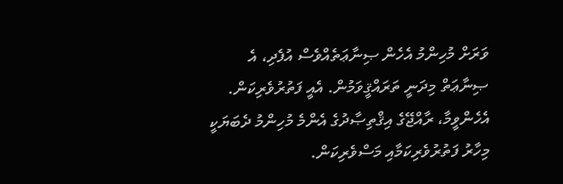ވަރަށް މުހިންމު އެހެން ޞިނާޢަތެއްވެސް އުފެދި، އެ ޞިނާޢަތް މިދަނީ ތަރައްޤީވަމުން. އެއީ ފަތުރުވެރިކަން. އެހެންވީމާ، ރާއްޖޭގެ އިޤްތިޞާދުގެ އެންމެ މުހިންމު ދެބަޔަކީ މިހާރު ފަތުރުވެރިކަމާއި މަސްވެރިކަން.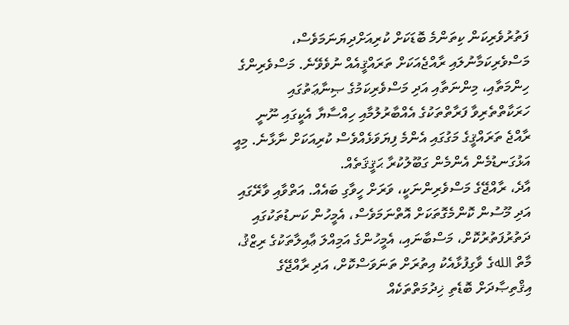ފަތުރުވެރިކަން ކިތަންމެ ބޮޑަކަށް ކުރިއަށްދިޔަނަމަވެސް، މަސްވެރިކަމާނުލައި ރާއްޖެއަކަށް ތަރައްޤީއެއް ނުވެވޭނެ. މަސްވެރިންގެ ހިންމަތާއި، މިންނަތާއި އަދި މަސްވެރިކަމުގެ ޞިނާޢަތުގައި ހަރަކާތްތެރިވާ ފަރާތްތަކުގެ އެއްބާރުލުމާއި ހިއްސާޔާ އެކީގައި ނޫނީ ރާއްޖެ ތަރައްޤީގެ މަގުގައި އެންމެ ފިޔަވަޅެއްވެސް ކުރިއަކަށް ނާޅާނެ. މިއީ އަޅުގަނޑުމެން އެންމެން ގަބޫލުކުރާ ޙަޤީޤަތެއް.
އާދެ، ރާއްޖޭގެ މަސްވެރިންނަކީ، ވަރަށް ހީވާގި ބައެއް. އަތްވާއި ވާރޭގައި އަދި މޫސުން ކޮންމެގޮތަކަށް އޮތްނަމަވެސް، އެމީހުން ކަނޑުތަކުގައި ދަތުރުފަތުރުކޮށް، މަސްބާނައި، އެމީހުންގެ އަމިއްލަ ޢާއިލާތަކުގެ ރިޒްޤު، މާތް اللهގެ ވާގިފުޅާއެކު އިތުރަށް ތަނަވަސްކޮށް، އަދި ރާއްޖޭގެ އިޤްތިޞާދަށް ބޮޑެތި ޚިދުމަތްތަކެއް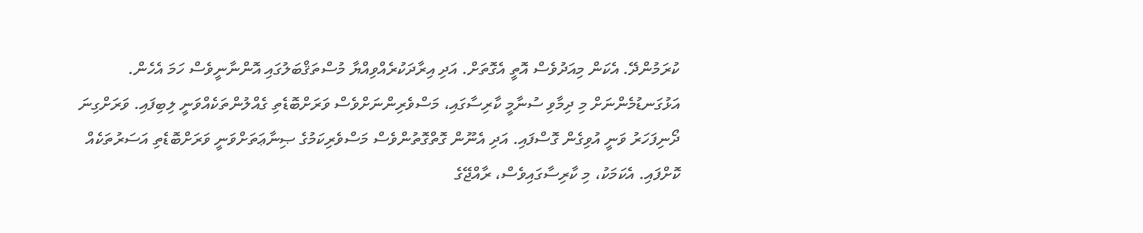ކުރަމުންދޭ. އެކަން މިއަދުވެސް އޮތީ އެގޮތަށް. އަދި އިރާދަކުރެއްވިއްޔާ މުސްތަޤްބަލުގައި އޮންނާނީވެސް ހަމަ އެހެން.
އަޅުގަނޑުމެންނަށް މި ދިމާވި ސުނާމީ ކާރިސާގައި، މަސްވެރިންނަށްވެސް ވަރަށްބޮޑެތި ގެއްލުންތަކެއްވަނީ ލިބިފައި. ވަރަށްގިނަ ދޯނިފަހަރު ވަނީ އުވިގެން ގޮސްފައި. އަދި އެނޫން ގޮތްގޮތުންވެސް މަސްވެރިކަމުގެ ޞިނާޢަތަށްވަނީ ވަރަށްބޮޑެތި އަސަރުތަކެއް ކޮށްފައި. އެކަމަކު، މި ކާރިސާގައިވެސް، ރާއްޖޭގެ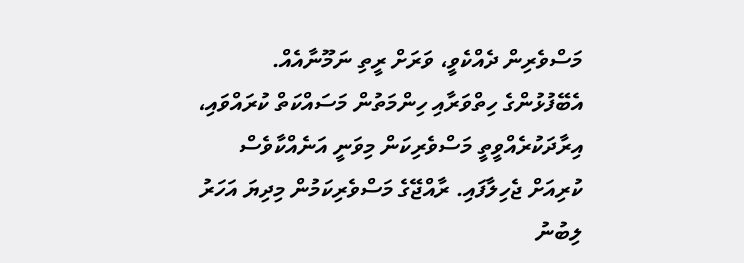މަސްވެރިން ދެއްކެވީ، ވަރަށް ރީތި ނަމޫނާއެއް. އެބޭފުޅުންގެ ހިތްވަރާއި ހިންމަތުން މަސައްކަތް ކުރައްވައި، އިރާދަކުރެއްވީތީ މަސްވެރިކަން މިވަނީ އަނެއްކާވެސް ކުރިއަށް ޖެހިލާފައި. ރާއްޖޭގެ މަސްވެރިކަމުން މިދިޔަ އަހަރު ލިބުނު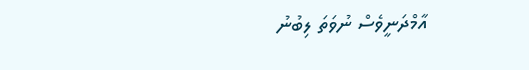އާމްދަނީވެސް ނުވަތަ ލިބުނު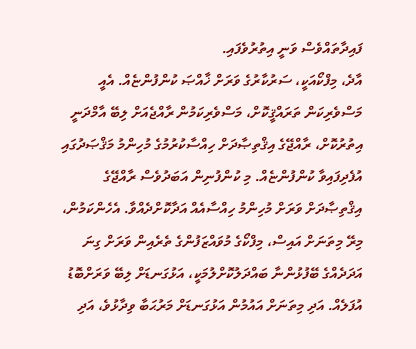ފައިދާތައްވެސް ވަނީ އިތުރުވެފައި.
އާދެ، މިފްކޯއަކީ، ސަރުކާރުގެ ވަރަށް ޚާއްޞަ ކުންފުންޏެއް. އެއީ މަސްވެރިކަން ތަރައްޤީކޮށް، މަސްވެރިކަމުން ރާއްޖެއަށް ލިބޭ އާމްދަނީ އިތުރުކޮށް، ރާއްޖޭގެ އިޤްތިޞާދަށް ހިއްސާކުރުމުގެ މުހިންމު މަޤްޞަދުގައި އުފެދިފައިވާ ކުންފުންޏެއް. މި ކުންފުނިން އަބަދުވެސް ރާއްޖޭގެ އިޤްތިޞާދަށް ވަރަށް މުހިންމު ހިއްސާއެއް އަދާކޮށްދެއްވާ. އެހެންކަމުން، މިރޭ މިތަނަށް އައިސް، މިފްކޯގެ މުވައްޒަފުންގެ ތެރެއިން ވަރަށް ގިނަ އަދަދެއްގެ ބޭފުޅުންނާ ބައްދަލުކޮށްލުމަކީ، އަޅުގަނޑަށް ލިބޭ ވަރަށްބޮޑު އުފަލެއް. އަދި މިތަނަށް އައުމުން އަޅުގަނޑަށް މަރުޙަބާ ވިދާޅުވެ، އަދި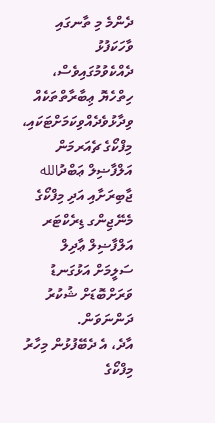ދެންމެ މި ތާނގައި ވާހަކަފުޅު ދެއްކެވުމުގައިވެސް، ހިތްހެޔޮ ޢިބާރާތްތަކެއް ވިދާޅުވެދެއްވިކަމަށްޓަކައި، މިފްކޯގެ ޗެއަރމަން އަލްފާޟިލް ޢަބްދުالله ޖާބިރަށާއި އަދި މިފްކޯގެ މެނޭޖިންގ ޑިރެކްޓަރ އަލްފާޟިލް ޢާދިލް ސަލީމަށް އަޅުގަނޑު ވަރަށްބޮޑަށް ޝުކުރު ދަންނަވަން.
އާދެ، އެ ދެބޭފުޅުން މިހާރު މިފްކޯގެ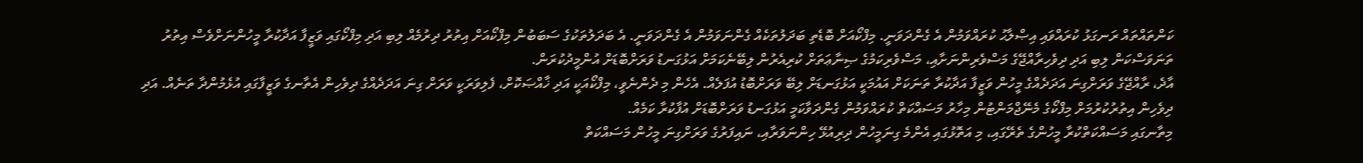ކަންތައްތައް ރަނގަޅު ކުރައްވައި އިޞްލާޙު ކުރައްވަމުން އެ ގެންދަވަނީ. މިފްކޯއަށް ބޮޑެތި ބަދަލުތަކެއް ގެންނަވަމުން އެ ގެންދަވަނީ. އެ ބަދަލުތަކުގެ ސަބަބުން މިފްކޯއަށް އިތުރު ދިރުމެއް ލިބި އަދި މިފްކޯގައި ވަޒީފާ އަދާކުރާ މީހުންނަށްވެސް އިތުރު ތަނަވަސްކަން ލިބި އަދި ދިވެހިރާއްޖޭގެ މަސްވެރިންނަށާއި، މަސްވެރިކަމުގެ ޞިނާޢަތަށް ކުރިއެރުން ލިބޭނެކަމަށް އަޅުގަނޑު ވަރަށްބޮޑަށް އުންމީދުކުރަން.
އާދެ، ރާއްޖޭގެ ވަރަށްގިނަ އަދަދެއްގެ މީހުން ވަޒީފާ އަދާކުރާ ތަނަކަށް އައުމަކީ އަޅުގަނޑަށް ލިބޭ ވަރަށްބޮޑު އުފަލެއް. އެހެން މި ދެންނެވީ، މިފްކޯއަކީ އަދި ޚާއްޞަކޮށް، ފެލިވަރަކީ ވަރަށް ގިނަ އަދަދެއްގެ ދިވެހިން އެތާނގެ ވަޒީފާގައި އުޅެމުންދާ ތަނެއް. އަދި ދިވެހިން އިތުރުކުރުމަށް މިފްކޯގެ މެނޭޖްމަންޓުން މިހާރު މަސައްކަތް ކުރައްވަމުން ގެންދަވާކަމީ އަޅުގަނޑު ވަރަށްބޮޑަށް އުފާކުރާ ކަމެއް.
މިތާނގައި މަސައްކަތްކުރާ މީހުންގެ ތެރޭގައި، މި އަތޮޅުގައި އެންމެ ގިނަމީހުން ދިރިއުޅޭ ހިންނަވަރާއި، ނައިފަރުގެ ވަރަށްގިނަ މީހުން މަސައްކަތް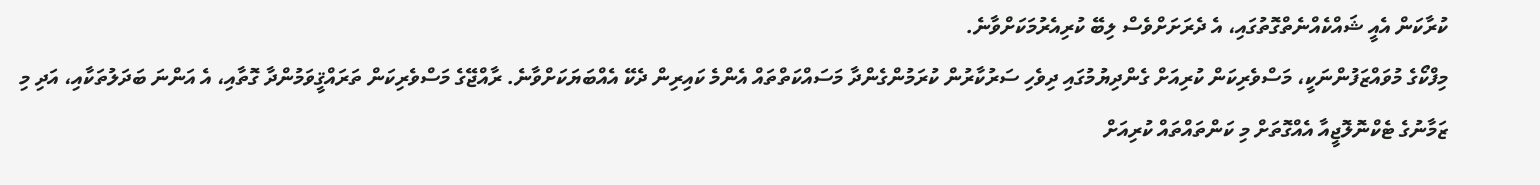ކުރާކަން އެއީ ޝައްކެއްނެތްގޮތުގައި، އެ ދެރަށަށްވެސް ލިބޭ ކުރިއެރުމަކަށްވާނެ.
މިފްކޯގެ މުވައްޒަފުންނަކީ، މަސްވެރިކަން ކުރިއަށް ގެންދިޔުމުގައި ދިވެހި ސަރުކާރުން ކުރަމުންގެންދާ މަސައްކަތްތައް އެންމެ ކައިރިން ދެކޭ އެއްބަޔަކަށްވާނެ. ރާއްޖޭގެ މަސްވެރިކަން ތަރައްޤީވަމުންދާ ގޮތާއި، އެ އަންނަ ބަދަލުތަކާއި، އަދި މި ޒަމާނުގެ ޓެކްނޮލޮޖީއާ އެއްގޮތަށް މި ކަންތައްތައް ކުރިއަށް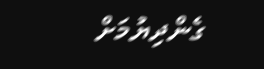ގެންދިޔުމަށް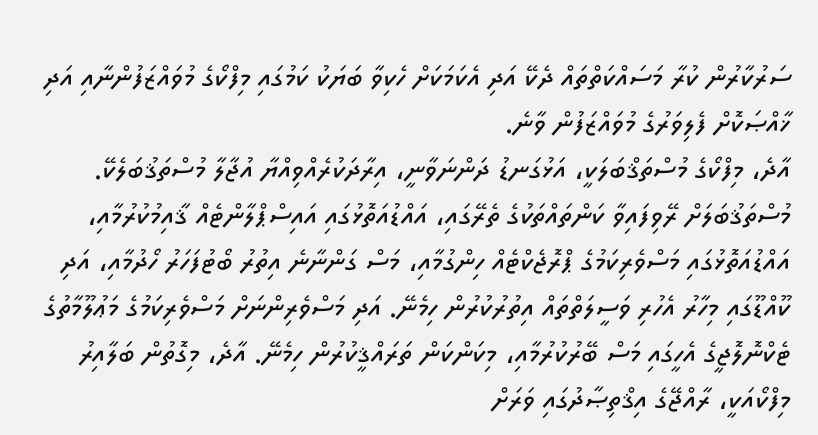ސަރުކާރުން ކުރާ މަސައްކަތްތައް ދެކޭ އަދި އެކަމަކަށް ހެކިވާ ބަޔަކު ކަމުގައި މިފްކޯގެ މުވައްޒަފުންނާއި އަދި ޚާއްޞަކޮށް ފެލިވަރުގެ މުވައްޒަފުން ވާނެ.
އާދެ، މިފްކޯގެ މުސްތަޤްބަލަކީ، އަޅުގަނޑު ދަންނަވާނީ، އިރާދަކުރެއްވިއްޔާ އުޖާލާ މުސްތަޤުބަލެކޭ. މުސްތަޤުބަލަށް ރޭވިފައިވާ ކަންތައްތަކުގެ ތެރޭގައި، އައްޑުއަތޮޅުގައި އައިސްޕްލާންޓެއް ޤާއިމުކުރުމާއި، އައްޑުއަތޮޅުގައި މަސްވެރިކަމުގެ ޕްރޮޖެކްޓެއް ހިންގުމާއި، މަސް ގަންނާނެ އިތުރު ބޯޓުފަހަރު ހޯދުމާއި، އަދި ކޫއްޑޫގައި މިހާރު އެހުރި ވަސީލަތްތައް އިތުރުކުރުން ހިމެނޭ. އަދި މަސްވެރިންނަށް މަސްވެރިކަމުގެ މަޢުލޫމާތުގެ ޓެކްނޮލޮޖީގެ އެހީގައި މަސް ބޭރުކުރުމާއި، މިކަންކަން ތަރައްޤީކުރުން ހިމެނޭ. އާދެ، މިގޮތުން ބަލާއިރު މިފްކޯއަކީ، ރާއްޖޭގެ އިޤްތިޞާދުގައި ވަރަށް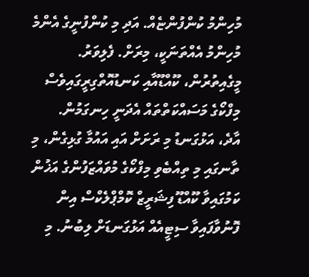މުހިންމު ކުންފުންޏެއް. އަދި މި ކުންފުނީގެ އެންމެ މުހިންމު އެއްތަނަކީ، މިރަށް. ފެލިވަރު. މީގެއިތުރުން، ކޫއްޑޫއާއި ކަނޑުއޮތްގިރީގައިވެސް މިފްކޯގެ މަސައްކަތްތައް އެދަނީ ހިނގަމުން.
އާދެ، އަޅުގަނޑު މި ރަށަށް އައި އައުމާ ގުޅިގެން، މި ތާނގައި މި ތިއްބެވި މިފްކޯގެ މުވައްޒަފުންގެ އަޚުން ކަމުގައިވާ ކޫއްޑޫ ފިޝަރީޒް ކޮމްޕްލެކްސް އިން ފޮނުވާފައިވާ ސިޓީއެއް އަޅުގަނޑަށް ލިބުނު. މި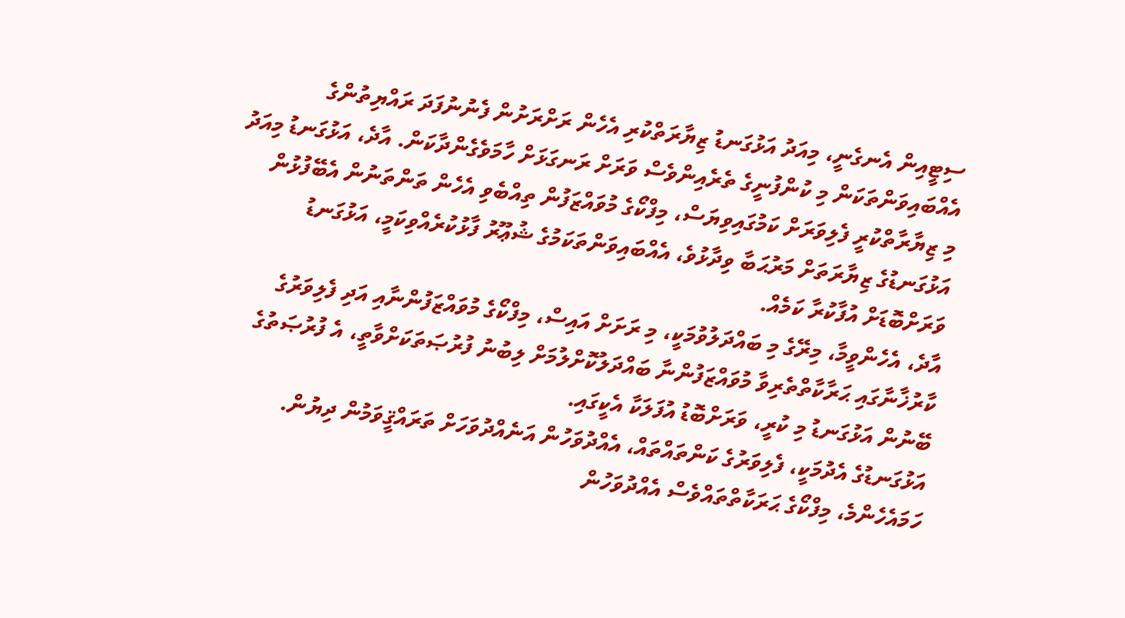ސިޓީއިން އެނގެނީ، މިއަދު އަޅުގަނޑު ޒިޔާރަތްކުރި އެހެން ރަށްރަށުން ފެނުނުފަދަ ރައްޔިތުންގެ އެއްބައިވަންތަކަން މި ކުންފުނީގެ ތެރެއިންވެސް ވަރަށް ރަނގަޅަށް ހާމަވެގެންދާކަން. އާދެ، އަޅުގަނޑު މިއަދު މި ޒިޔާރާތްކުރީ ފެލިވަރަށް ކަމުގައިވިޔަސް، މިފްކޯގެ މުވައްޒަފުން ތިއްބެވި އެހެން ތަންތަނުން އެބޭފުޅުން އަޅުގަނޑުގެ ޒިޔާރަތަށް މަރުޙަބާ ވިދާޅުވެ، އެއްބައިވަންތަކަމުގެ ޝުޢޫރު ފާޅުކުރެއްވިކަމީ، އަޅުގަނޑު ވަރަށްބޮޑަށް އުފާކުރާ ކަމެއް.
އާދެ، އެހެންވީމާ، މިރޭގެ މި ބައްދަލުވުމަކީ، މި ރަށަށް އައިސް، މިފްކޯގެ މުވައްޒަފުންނާއި އަދި ފެލިވަރުގެ ކާރުޚާނާގައި ޙަރާކާތްތެރިވާ މުވައްޒަފުންނާ ބައްދަލުކޮށްލުމަށް ލިބުނު ފުރުޞަތަކަށްވާތީ، އެ ފުރުޞަތުގެ ބޭނުން އަޅުގަނޑު މި ކުރީ، ވަރަށްބޮޑު އުފަލަކާ އެކީގައި.
އަޅުގަނޑުގެ އެދުމަކީ، ފެލިވަރުގެ ކަންތައްތައް، އެއްދުވަހުން އަނެއްދުވަހަށް ތަރައްޤީވަމުން ދިޔުން. ހަމައެހެންމެ، މިފްކޯގެ ޙަރަކާތްތައްވެސް އެއްދުވަހުން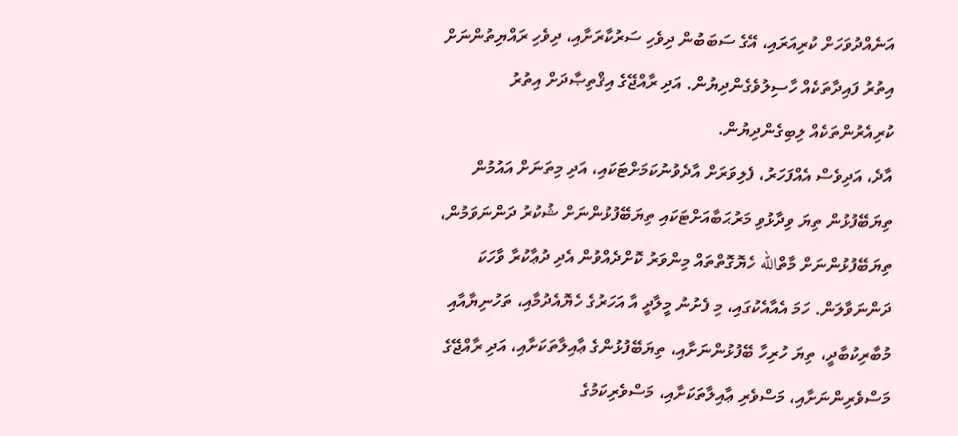އަނެއްދުވަހަށް ކުރިއަރައި، އޭގެ ސަބަބުން ދިވެހި ސަރުކާރަށާއި، ދިވެހި ރައްޔިތުންނަށް އިތުރު ފައިދާތަކެއް ހާސިލުވެގެންދިޔުން. އަދި ރާއްޖޭގެ އިޤްތިޞާދަށް އިތުރު ކުރިއެރުންތަކެއް ލިބިގެންދިޔުން.
އާދެ، އަދިވެސް އެއްފަހަރު، ފެލިވަރަށް އާދެވުނުކަމަށްޓަކައި، އަދި މިތަނަށް އައުމުން ތިޔަބޭފުޅުން ތިޔަ ވިދާޅުވި މަރުޙަބާއަށްޓަކައި ތިޔަބޭފުޅުންނަށް ޝުކުރު ދަންނަވަމުން، ތިޔަބޭފުޅުންނަށް މާތްالله ހެޔޮގޮތްތައް މިންވަރު ކޮށްދެއްވުން އެދި ދުޢާކުރާ ވާހަކަ ދަންނަވާލަން. ހަމަ އެއާއެކުގައި، މި ފެށުނު މީލާދީ އާ އަހަރުގެ ހެޔޮއެދުމާއި، ތަހުނިޔާއާއި މުބާރިކުބާދީ، ތިޔަ ހުރިހާ ބޭފުޅުންނަށާއި، ތިޔަބޭފުޅުންގެ ޢާއިލާތަކަށާއި، އަދި ރާއްޖޭގެ މަސްވެރިންނަށާއި، މަސްވެރި ޢާއިލާތަކަށާއި، މަސްވެރިކަމުގެ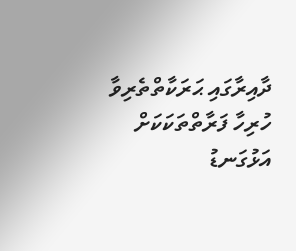ދާއިރާގައި ޙަރަކާތްތެރިވާ ހުރިހާ ފަރާތްތަކަކަށް އަޅުގަނޑު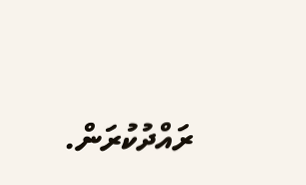ރައްދުކުރަން.